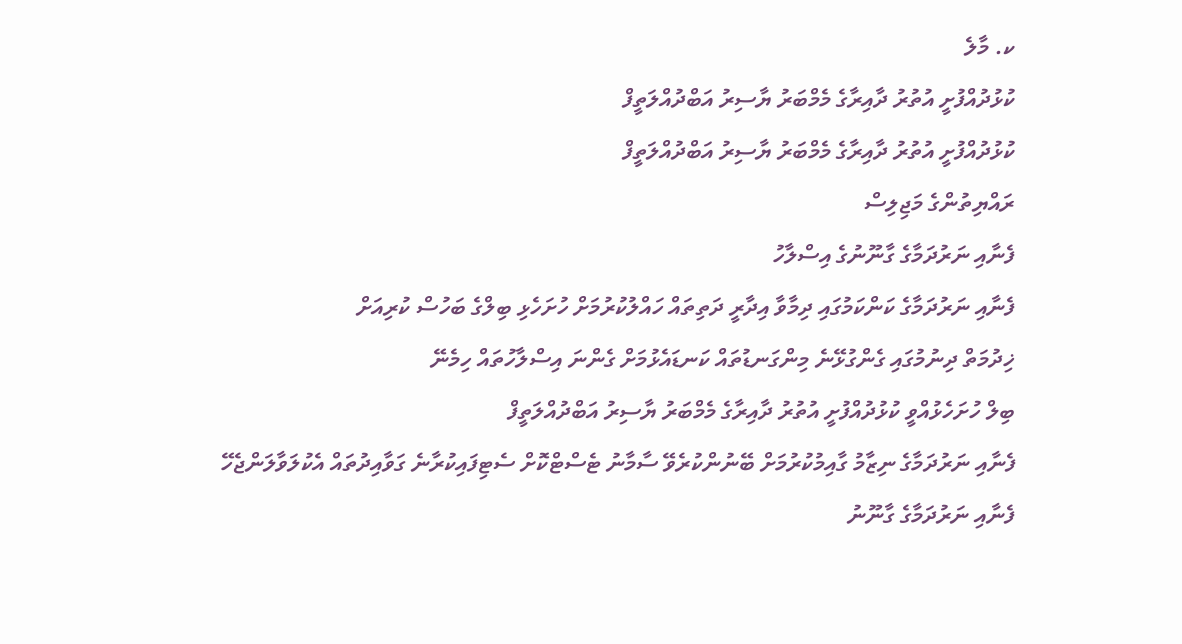ކ. މާލެ
ކުޅުދުއްފުށީ އުތުރު ދާއިރާގެ މެމްބަރު ޔާސިރު އަބްދުއްލަތީފް
ކުޅުދުއްފުށީ އުތުރު ދާއިރާގެ މެމްބަރު ޔާސިރު އަބްދުއްލަތީފް
ރައްޔިތުންގެ މަޖިލިސް
ފެނާއި ނަރުދަމާގެ ގާނޫނުގެ އިސްލާހު
ފެނާއި ނަރުދަމާގެ ކަންކަމުގައި ދިމާވާ އިދާރީ ދަތިތައް ހައްލުކުރުމަށް ހުށަހެޅި ބިލްގެ ބަހުސް ކުރިއަށް
ޚިދުމަތް ދިނުމުގައި ގެންގުޅޭނެ މިންގަނޑުތައް ކަނޑައެޅުމަށް ގެންނަ އިސްލާހުތައް ހިމެނޭ
ބިލް ހުށަހެޅުއްވީ ކުޅުދުއްފުށީ އުތުރު ދާއިރާގެ މެމްބަރު ޔާސިރު އަބްދުއްލަތީފް
ފެނާއި ނަރުދަމާގެ ނިޒާމު ގާއިމުކުރުމަށް ބޭނުންކުރެވޭ ސާމާނު ޓެސްޓްކޮށް ސެޓިފައިކުރާނެ ގަވާއިދުތައް އެކުލަވާލަންޖެހޭ
ފެނާއި ނަރުދަމާގެ ގާނޫނު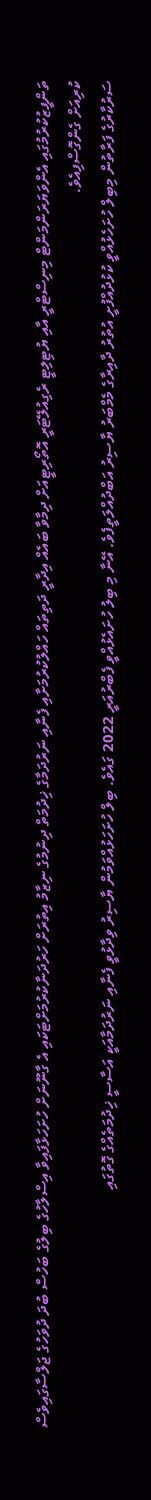ތަންފީޒުކުރުމުގައި އެންވަޔަރަންމަންޓް މިނިސްޓްރީ އާއި ޔުޓިލިޓީ ރެގިއުލޭޓަރީ އޮތޯރިޓީއަށް ދިމާވާ ބައެއް އިދާރީ ދަތިތައް ހައްލުކުރުމަށާއި ފެނާއި ނަރުދަމާގެ ޚިދުމަތް ދިނުމުގެ ނިޒާމު އިތުރަށް ހަރުދަނާކުރުމަށްޓަކައި އެ ގާނޫނަށް ހުށަހަޅާފައިވާ އިސްލާހުގެ ބިލުގެ ބަހުސް ބުދަ ދުވަހުގެ ޖަލްސާގައިވެސް ކުރިއަށް ގެންގޮސްފިއެވެ.
ސަރުކާރުގެ ފަރާތުން މިބިލް ހުށަހެޅުއްވީ ކުޅުދުއްފުށީ އުތުރު ދާއިރާގެ މެމްބަރު ޔާސިރު އަބްދުއްލަތީފެވެ. އޭނާ މި ބިލު ހުށައެޅުއްވީ ފެބްރުއަރީ 2022 ގައެވެ. ބިލް ހުށަހަޅުއްވަމުން ޔާސިރު ވިދާޅުވީ ފެނާއި ނަރުދަމާއަކީ އަސާސީ ޚިދުމަތެއްގެ ގޮތުގައި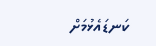ކަނޑައެޅުމަށް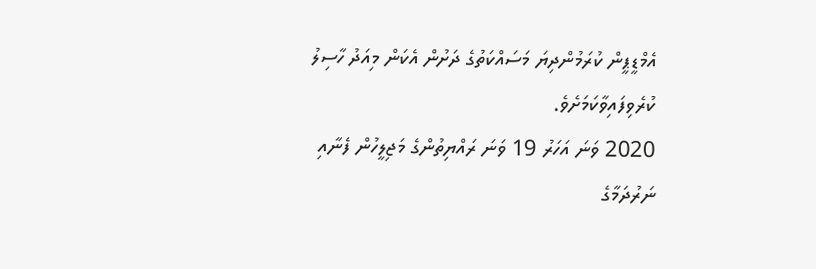އެމްޑީޕީން ކުރަމުންދިޔަ މަސައްކަތުގެ ދަށުން އެކަން މިއަދު ހާސިލު ކުރެވިފައިވާކަމަށެވެ.
2020 ވަނަ އަހަރު 19 ވަނަ ރައްޔިތުންގެ މަޖިލީހުން ފެނާއި ނަރުދަމާގެ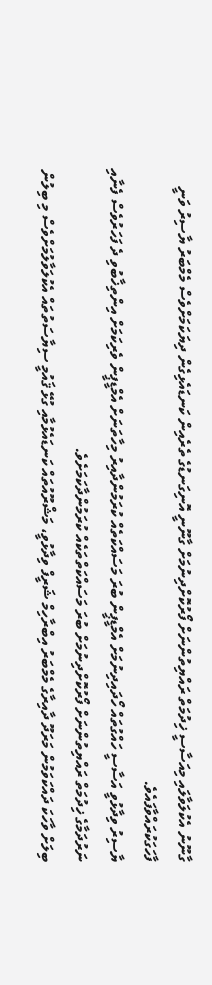ގާނޫނު އެކުލަވާލައި މިއަސާސީ ޚިދުމަތް ރައްޔިތުންނަށް ފޯރުކޮށްދިނުމަށް ގާނޫނީ އޮނިގަނޑުގެ ތެރެއިން ކަނޑައެޅިގެން ދިޔަކަމަށްވެސް މެމްބަރު ޔާސިރު ވަނީ ފާހަގަކުރައްވާފައެވެ.
ޔާސިރު ވިދާޅުވީ އަސާސީ ހައްގުތައް ހޯދައިދިނުމަށް އެމްޑީޕީން ބުރަ މަސައްކަތެއް ކުރަމުންދާއިރު މިހާތަނަށް އެމްޑީޕީން ވެރިކަމަށް އިންތިޚާބުވި ދެ ފަހަރުވެސް ފެނާއި ނަރުދަމާގެ ޚިދުމަތް ރައްޔިތުންނަށް ފޯރުކޮށްދިނުމަށް ބުރަ މަސައްކަތްތަކެއް ކުރަމުންދާކަމަށެވެ.
ބިލަށް ވާހަކަ ދައްކަވަމުން މަރަދޫ ދާއިރާގެ މެމްބަރު އިބްރާހިމް ޝަރީފް ވިދާޅުވީ، މަޝްރޫއުތައް ކަނޑައެޅުމާއި ގުޅޭ ޤައުމީ ސިޔާސަތުތައް އެކުލަވާލުމަށްވެސް މި ބިލުން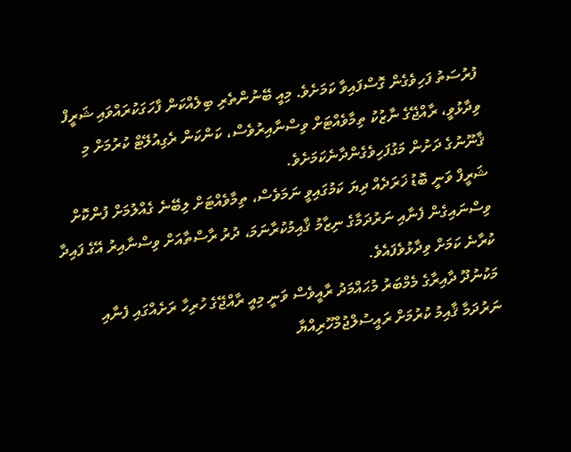ފުރުސަތު ފަހިވެގެން ގޮސްފައިވާ ކަމަށެވެ. މިއީ ބޭނުންތެރި ބިލެއްކަން ފާހަގަކުރައްވައި ޝަރީފް ވިދާޅުވީ، ރާއްޖޭގެ ނާޒުކު ތިމާވެއްޓަށް ވިސްނާއިރުވެސް، ކަންކަން ރެގިއުލޭޓް ކުރުމަށް މި ޤާނޫނުގެ ދަށުން މަގުފަހިވެގެންދާނެކަމަށެވެ.
ޝަރީފް ވަނީ ބޮޑު ޚަރަދެއް ދިޔަ ކަމުގައިވީ ނަމަވެސް، ތިމާވެއްޓަށް ލިބޭނެ ގެއްލުމަށް ފުންކޮށް ވިސްނައިގެން ފެނާއި ނަރުދަމާގެ ނިޒާމު ޤާއިމުކުރާނަމަ، ދުރު ރާސްތާއަށް ވިސްނާއިރު އޭގެ ފައިދާ ކުރާނެ ކަމަށް ވިދާޅުވެފައެވެ.
މަކުނުދޫ ދާއިރާގެ މެމްބަރު މުޙައްމަދު ރާއީވެސް ވަނީ މިއީ ރާއްޖޭގެ ހުރިހާ ރަށެއްގައި ފެނާއި ނަރުދަމާ ޤާއިމު ކުރުމަށް ރައީސުލްޖުމްހޫރިއްޔާ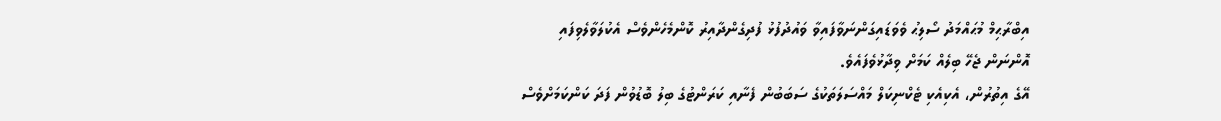އިބްރާޙިމް މުޙައްމަދު ސޯލިޙު ވެވަޑައިގަންނަވާފައިވާ ވައުދުފުޅު ފުދިގެންދާއިރު ކޮންމެހެންވެސް އެކުލަވާލެވިފައި އޮންނަން ޖެހޭ ބިލެއް ކަމަށް ވިދާޅުވެފައެވެ.
އޭގެ އިތުރުން، އެކިއެކި ޓެކްނިކަލް މައްސަލަތަކުގެ ސަބަބުން ފެނާއި ކަރަންޓުގެ ބިލު ބޮޑުވުން ފަދަ ކަންކަމަށްވެސް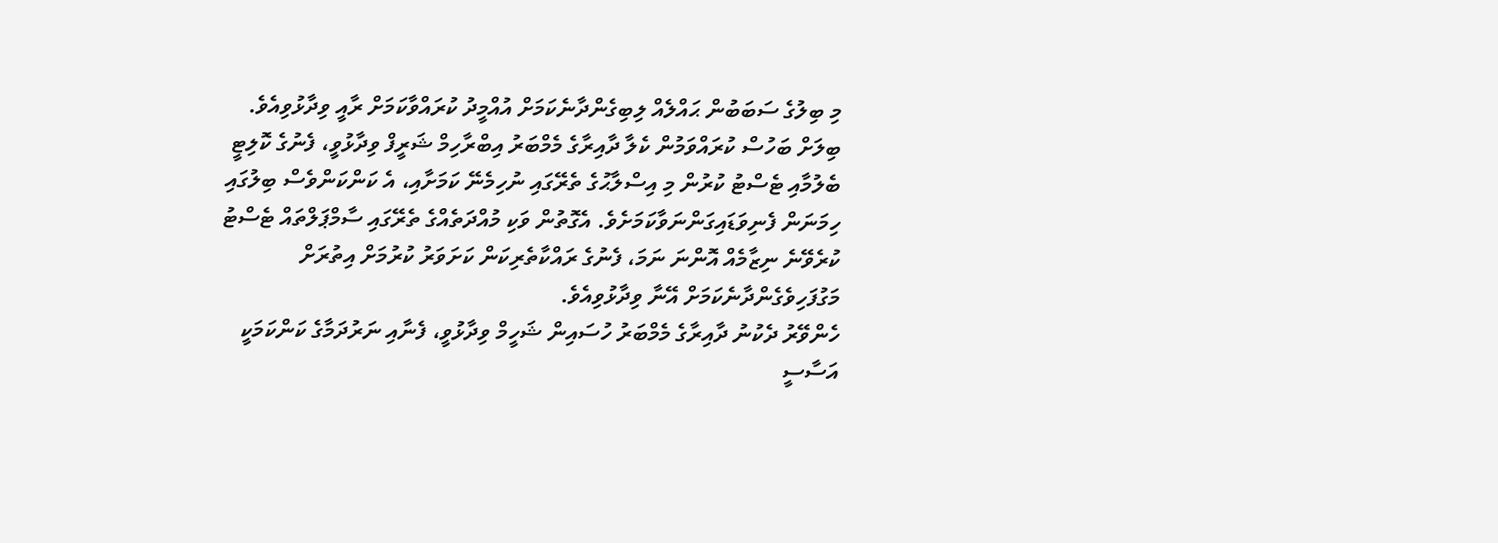މި ބިލުގެ ސަބަބުން ޙައްލެއް ލިބިގެންދާނެކަމަށް އުއްމީދު ކުރައްވާކަމަށް ރާއީ ވިދާޅުވިއެވެ.
ބިލަށް ބަހުސް ކުރައްވަމުން ކެލާ ދާއިރާގެ މެމްބަރު އިބްރާހިމް ޝަރީފް ވިދާޅުވީ، ފެނުގެ ކޮލިޓީ ބެލުމާއި ޓެސްޓު ކުރުން މި އިސްލާޙުގެ ތެރޭގައި ނުހިމެނޭ ކަމަށާއި، އެ ކަންކަންވެސް ބިލުގައި ހިމަނަން ފެނިވަޑައިގަންނަވާކަމަށެވެ. އެގޮތުން ވަކި މުއްދަތެއްގެ ތެރޭގައި ސާމްޕަލްތައް ޓެސްޓު ކުރެވޭނެ ނިޒާމެއް އޮންނަ ނަމަ، ފެނުގެ ރައްކާތެރިކަން ކަށަވަރު ކުރުމަށް އިތުރަށް މަގުފަހިވެގެންދާނެކަމަށް އޭނާ ވިދާޅުވިއެވެ.
ހެންވޭރު ދެކުނު ދާއިރާގެ މެމްބަރު ހުސައިން ޝަހީމް ވިދާޅުވީ، ފެނާއި ނަރުދަމާގެ ކަންކަމަކީ އަސާސީ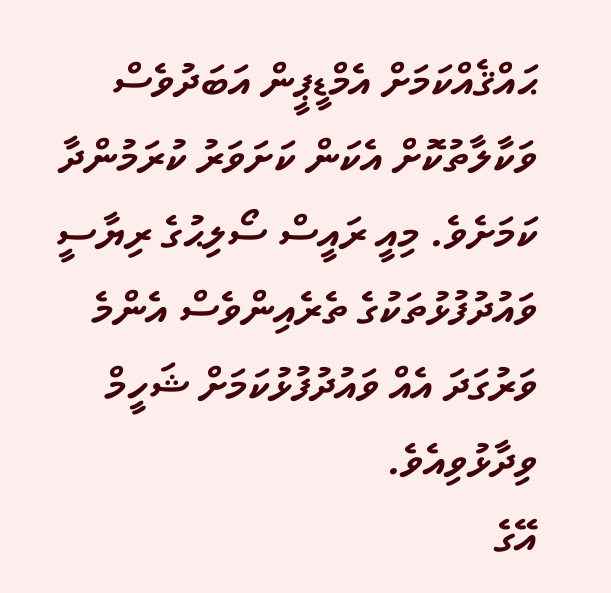ޙައްޤެއްކަމަށް އެމްޑީޕީން އަބަދުވެސް ވަކާލާތުކޮށް އެކަން ކަށަވަރު ކުރަމުންދާ ކަމަށެވެ. މިއީ ރައީސް ސޯލިޙުގެ ރިޔާސީ ވައުދުފުޅުތަކުގެ ތެރެއިންވެސް އެންމެ ވަރުގަދަ އެއް ވައުދުފުޅުކަމަށް ޝަހީމް ވިދާޅުވިއެވެ.
އޭގެ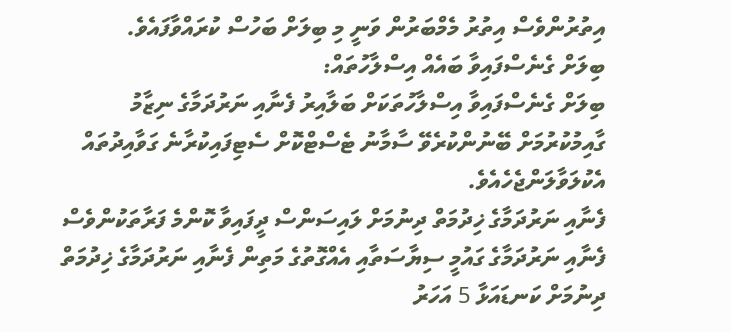އިތުރުންވެސް އިތުރު މެމްބަރުން ވަނީ މި ބިލަށް ބަހުސް ކުރައްވާފައެވެ.
ބިލަށް ގެނެސްފައިވާ ބައެއް އިސްލާހުތައް:
ބިލަށް ގެނެސްފައިވާ އިސްލާހުތަކަށް ބަލާއިރު ފެނާއި ނަރުދަމާގެ ނިޒާމު ގާއިމުކުރުމަށް ބޭނުންކުރެވޭ ސާމާނު ޓެސްޓްކޮށް ސެޓިފައިކުރާނެ ގަވާއިދުތައް އެކުލަވާލަންޖެހެއެވެ.
ފެނާއި ނަރުދަމާގެ ޚިދުމަތް ދިނުމަށް ލައިސަންސް ދީފައިވާ ކޮންމެ ފަރާތަކުންވެސް ފެނާއި ނަރުދަމާގެ ގައުމީ ސިޔާސަތާއި އެއްގޮތުގެ މަތިން ފެނާއި ނަރުދަމާގެ ޚިދުމަތް ދިނުމަށް ކަނޑައަޅާ 5 އަހަރު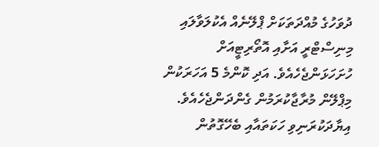ދުވަހުގެ މުއްދަތަކަށް ޕްލޭނެއް އެކުލަވާލައި މިނިސްޓްރީ އަށާއި އޮތޯރިޓީއަށް ހުށަހަޅަންޖެހެއެވެ. އަދި ކޮންމެ 5 އަހަރަކުން މިޕްލޭން މުރާޖާކުރަމުން ގެންދަންޖެހެއެވެ.
އިޔާދަކުރަނިވި ހަކަތައާއި ބެހޭގޮތުން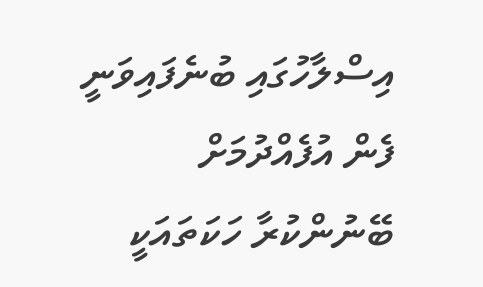އިސްލާހުގައި ބުނެފައިވަނީ ފެން އުފެއްދުމަށް ބޭނުންކުރާ ހަކަތައަކީ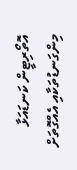އޮތޯރިޓީން ކަނޑައަޅާ މިންގަނޑުތަކާއި އެއްގޮތަށް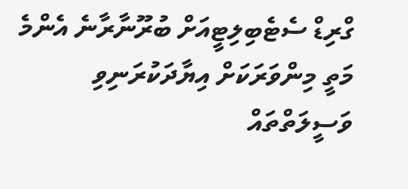ގްރިޑް ސެޓެބިލިޓީއަށް ބުރޫނާރާނެ އެންމެ މަތީ މިންވަރަކަށް އިޔާދަކުރަނިވި ވަސީލަތްތައް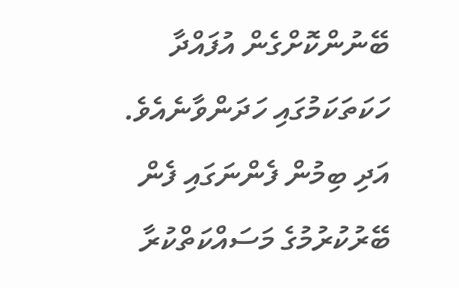ބޭނުންކޮށްގެން އުފައްދާ ހަކަތަކަމުގައި ހަދަންވާނެއެވެ.
އަދި ބިމުން ފެންނަގައި ފެން ބޭރުކުރުމުގެ މަސައްކަތްކުރާ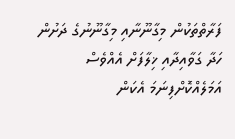ފަރާތްތަކުން މިގާނޫނާއި މިގާނޫނުގެ ދަށުން ހަދާ ގަވާއިދާއި ޚިލާފަށް އެއްވެސް އަމަލެއްކޮށްފިނަމަ އެކަން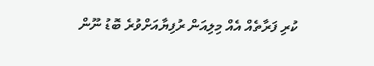ކުރި ފަރާތެއް އެއް މިލިއަން ރުފިޔާއަށްވުރެ ބޮޑު ނޫން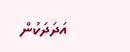އަދަދަކުން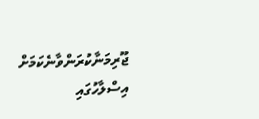ޖޫރިމަނާކުރަންވާނެކަމަށް އިސްލާހުގައި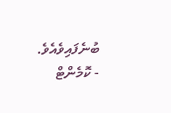ބުނެފައިވެއެވެ.
- ކޮމެންޓް